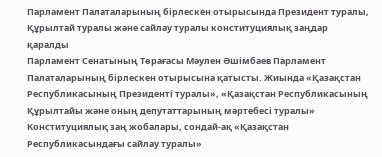Парламент Палаталарының бірлескен отырысында Президент туралы, Құрылтай туралы және сайлау туралы конституциялық заңдар қаралды
Парламент Сенатының Төрағасы Мәулен Әшімбаев Парламент Палаталарының бірлескен отырысына қатысты. Жиында «Қазақстан Республикасының Президенті туралы», «Қазақстан Республикасының Құрылтайы және оның депутаттарының мәртебесi туралы» Конституциялық заң жобалары, сондай-ақ «Қазақстан Республикасындағы сайлау туралы»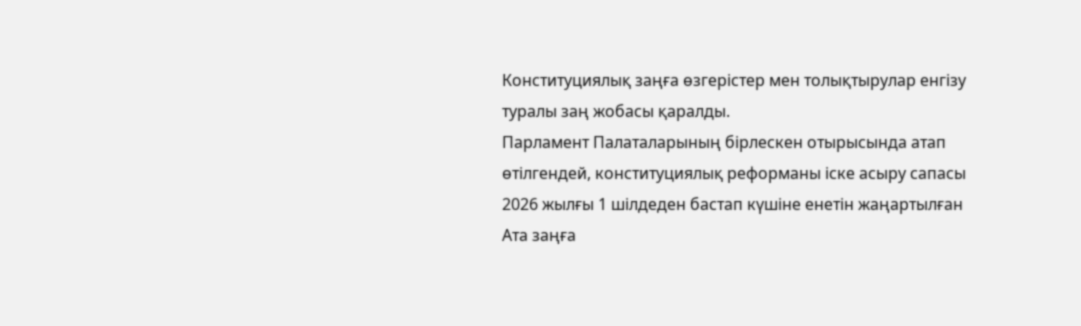Конституциялық заңға өзгерістер мен толықтырулар енгізу туралы заң жобасы қаралды.
Парламент Палаталарының бірлескен отырысында атап өтілгендей, конституциялық реформаны іске асыру сапасы 2026 жылғы 1 шілдеден бастап күшіне енетін жаңартылған Ата заңға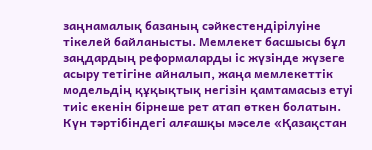заңнамалық базаның сәйкестендірілуіне тікелей байланысты. Мемлекет басшысы бұл заңдардың реформаларды іс жүзінде жүзеге асыру тетігіне айналып, жаңа мемлекеттік модельдің құқықтық негізін қамтамасыз етуі тиіс екенін бірнеше рет атап өткен болатын.
Күн тәртібіндегі алғашқы мәселе «Қазақстан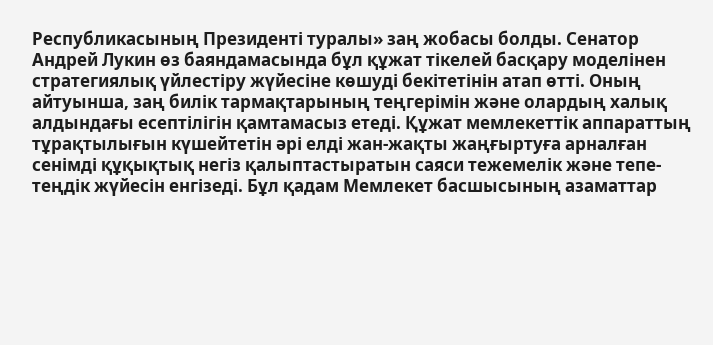Республикасының Президенті туралы» заң жобасы болды. Сенатор Андрей Лукин өз баяндамасында бұл құжат тікелей басқару моделінен стратегиялық үйлестіру жүйесіне көшуді бекітетінін атап өтті. Оның айтуынша, заң билік тармақтарының теңгерімін және олардың халық алдындағы есептілігін қамтамасыз етеді. Құжат мемлекеттік аппараттың тұрақтылығын күшейтетін әрі елді жан-жақты жаңғыртуға арналған сенімді құқықтық негіз қалыптастыратын саяси тежемелік және тепе-теңдік жүйесін енгізеді. Бұл қадам Мемлекет басшысының азаматтар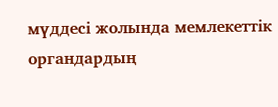мүддесі жолында мемлекеттік органдардың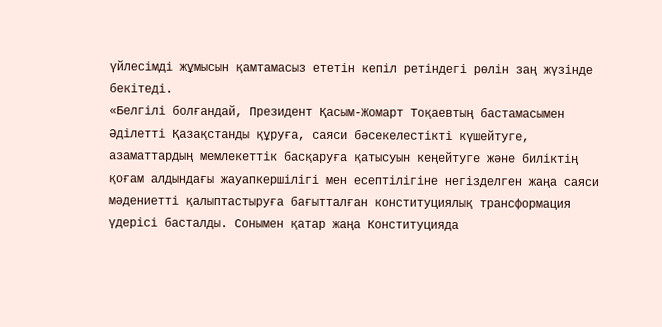үйлесімді жұмысын қамтамасыз ететін кепіл ретіндегі рөлін заң жүзінде бекітеді.
«Белгілі болғандай, Президент Қасым-Жомарт Тоқаевтың бастамасымен Әділетті Қазақстанды құруға, саяси бәсекелестікті күшейтуге, азаматтардың мемлекеттік басқаруға қатысуын кеңейтуге және биліктің қоғам алдындағы жауапкершілігі мен есептілігіне негізделген жаңа саяси мәдениетті қалыптастыруға бағытталған конституциялық трансформация үдерісі басталды. Сонымен қатар жаңа Конституцияда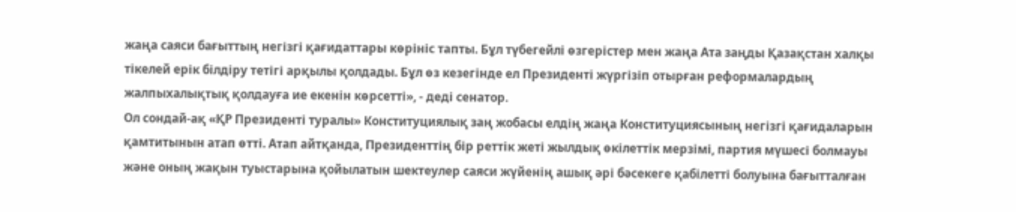жаңа саяси бағыттың негізгі қағидаттары көрініс тапты. Бұл түбегейлі өзгерістер мен жаңа Ата заңды Қазақстан халқы тікелей ерік білдіру тетігі арқылы қолдады. Бұл өз кезегінде ел Президенті жүргізіп отырған реформалардың жалпыхалықтық қолдауға ие екенін көрсетті», - деді сенатор.
Ол сондай-ақ «ҚР Президенті туралы» Конституциялық заң жобасы елдің жаңа Конституциясының негізгі қағидаларын қамтитынын атап өтті. Атап айтқанда, Президенттің бір реттік жеті жылдық өкілеттік мерзімі, партия мүшесі болмауы және оның жақын туыстарына қойылатын шектеулер саяси жүйенің ашық әрі бәсекеге қабілетті болуына бағытталған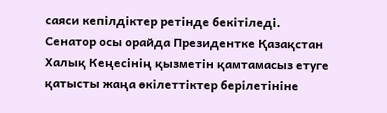саяси кепілдіктер ретінде бекітіледі.
Сенатор осы орайда Президентке Қазақстан Халық Кеңесінің қызметін қамтамасыз етуге қатысты жаңа өкілеттіктер берілетініне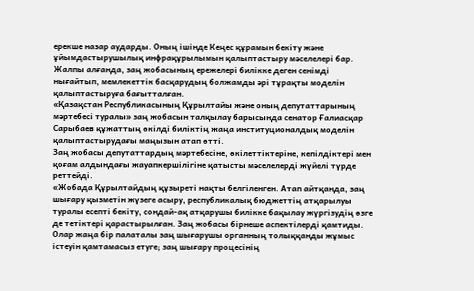ерекше назар аударды. Оның ішінде Кеңес құрамын бекіту және ұйымдастырушылық инфрақұрылымын қалыптастыру мәселелері бар. Жалпы алғанда, заң жобасының ережелері билікке деген сенімді нығайтып, мемлекеттік басқарудың болжамды әрі тұрақты моделін қалыптастыруға бағытталған.
«Қазақстан Республикасының Құрылтайы және оның депутаттарының мәртебесі туралы» заң жобасын талқылау барысында сенатор Ғалиасқар Сарыбаев құжаттың өкілді биліктің жаңа институционалдық моделін қалыптастырудағы маңызын атап өтті.
Заң жобасы депутаттардың мәртебесіне, өкілеттіктеріне, кепілдіктері мен қоғам алдындағы жауапкершілігіне қатысты мәселелерді жүйелі түрде реттейді.
«Жобада Құрылтайдың құзыреті нақты белгіленген. Атап айтқанда, заң шығару қызметін жүзеге асыру, республикалық бюджеттің атқарылуы туралы есепті бекіту, сондай-ақ атқарушы билікке бақылау жүргізудің өзге де тетіктері қарастырылған. Заң жобасы бірнеше аспектілерді қамтиды. Олар жаңа бір палаталы заң шығарушы органның толыққанды жұмыс істеуін қамтамасыз етуге; заң шығару процесінің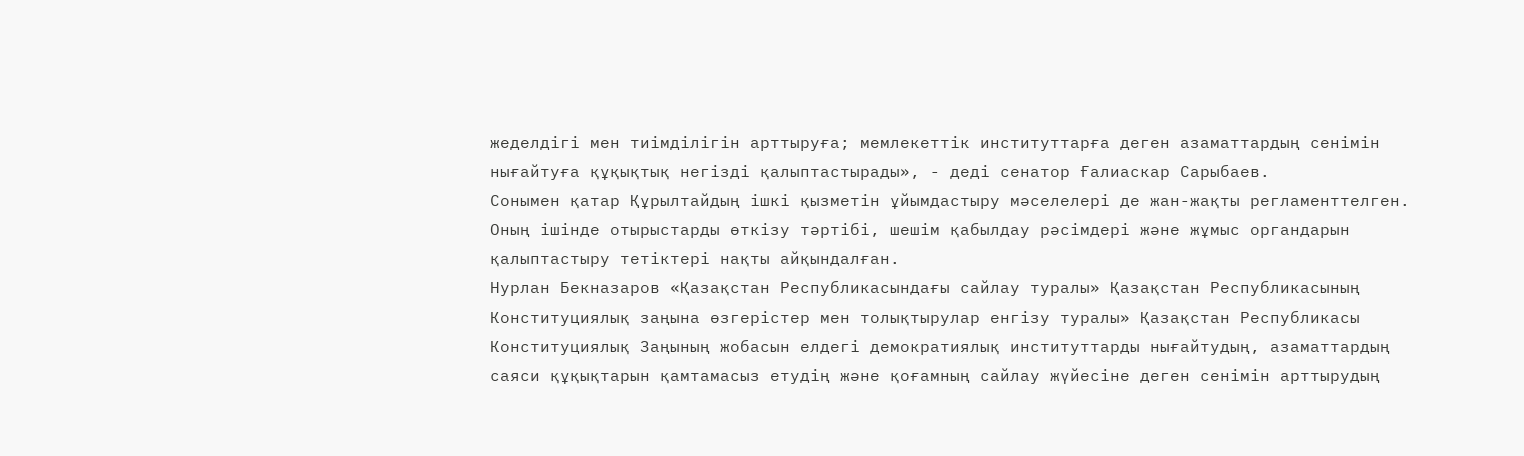жеделдігі мен тиімділігін арттыруға; мемлекеттік институттарға деген азаматтардың сенімін нығайтуға құқықтық негізді қалыптастырады», - деді сенатор Ғалиаскар Сарыбаев.
Сонымен қатар Құрылтайдың ішкі қызметін ұйымдастыру мәселелері де жан-жақты регламенттелген. Оның ішінде отырыстарды өткізу тәртібі, шешім қабылдау рәсімдері және жұмыс органдарын қалыптастыру тетіктері нақты айқындалған.
Нурлан Бекназаров «Қазақстан Республикасындағы сайлау туралы» Қазақстан Республикасының Конституциялық заңына өзгерістер мен толықтырулар енгізу туралы» Қазақстан Республикасы Конституциялық Заңының жобасын елдегі демократиялық институттарды нығайтудың, азаматтардың саяси құқықтарын қамтамасыз етудің және қоғамның сайлау жүйесіне деген сенімін арттырудың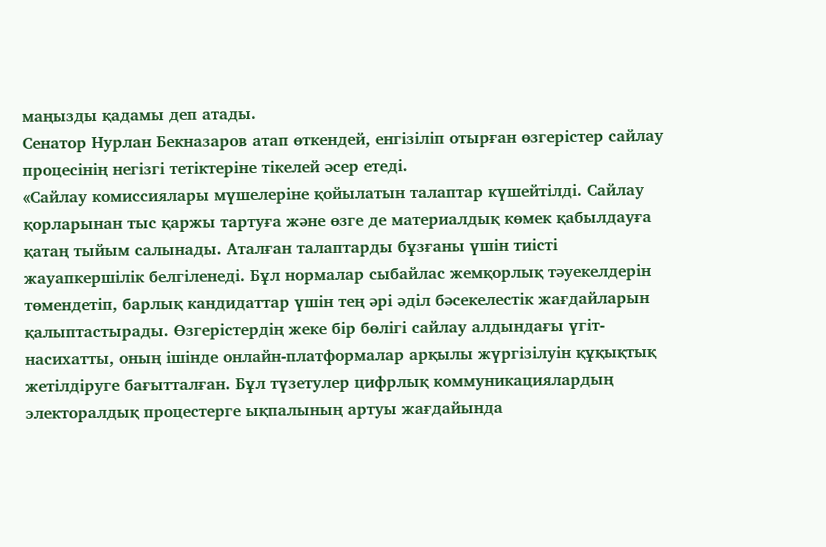маңызды қадамы деп атады.
Сенатор Нурлан Бекназаров атап өткендей, енгізіліп отырған өзгерістер сайлау процесінің негізгі тетіктеріне тікелей әсер етеді.
«Сайлау комиссиялары мүшелеріне қойылатын талаптар күшейтілді. Сайлау қорларынан тыс қаржы тартуға және өзге де материалдық көмек қабылдауға қатаң тыйым салынады. Аталған талаптарды бұзғаны үшін тиісті жауапкершілік белгіленеді. Бұл нормалар сыбайлас жемқорлық тәуекелдерін төмендетіп, барлық кандидаттар үшін тең әрі әділ бәсекелестік жағдайларын қалыптастырады. Өзгерістердің жеке бір бөлігі сайлау алдындағы үгіт-насихатты, оның ішінде онлайн-платформалар арқылы жүргізілуін құқықтық жетілдіруге бағытталған. Бұл түзетулер цифрлық коммуникациялардың электоралдық процестерге ықпалының артуы жағдайында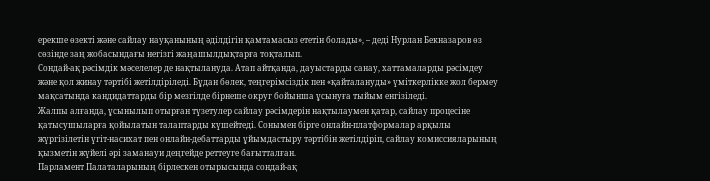ерекше өзекті және сайлау науқанының әділдігін қамтамасыз ететін болады», – деді Нурлан Бекназаров өз сөзінде заң жобасындағы негізгі жаңашылдықтарға тоқталып.
Сондай-ақ рәсімдік мәселелер де нақтылануда. Атап айтқанда, дауыстарды санау, хаттамаларды рәсімдеу және қол жинау тәртібі жетілдіріледі. Бұдан бөлек, теңгерімсіздік пен «қайталануды» үміткерлікке жол бермеу мақсатында кандидаттарды бір мезгілде бірнеше округ бойынша ұсынуға тыйым енгізіледі.
Жалпы алғанда, ұсынылып отырған түзетулер сайлау рәсімдерін нақтылаумен қатар, сайлау процесіне қатысушыларға қойылатын талаптарды күшейтеді. Сонымен бірге онлайн-платформалар арқылы жүргізілетін үгіт-насихат пен онлайн-дебаттарды ұйымдастыру тәртібін жетілдіріп, сайлау комиссияларының қызметін жүйелі әрі заманауи деңгейде реттеуге бағытталған.
Парламент Палаталарының бірлескен отырысында сондай-ақ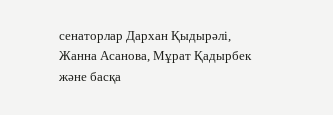сенаторлар Дархан Қыдырәлі, Жанна Асанова, Мұрат Қадырбек және басқа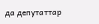да депутаттар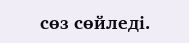сөз сөйледі.